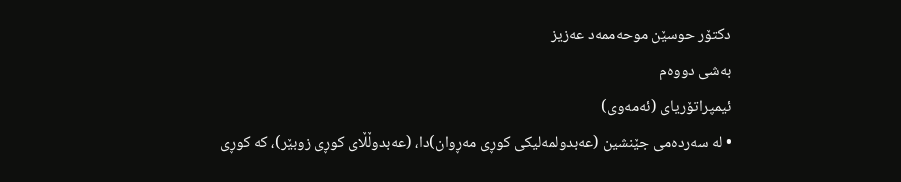دكتۆر حوسێن موحەممەد عەزیز
بەشی دووەم
ئیمپراتۆریای (ئەمەوی)
• لە سەردەمی جێنشین (عەبدولمەلیكی كوڕی مەڕوان)دا، (عەبدوڵڵای كوڕی زوبێر)، كە كوڕی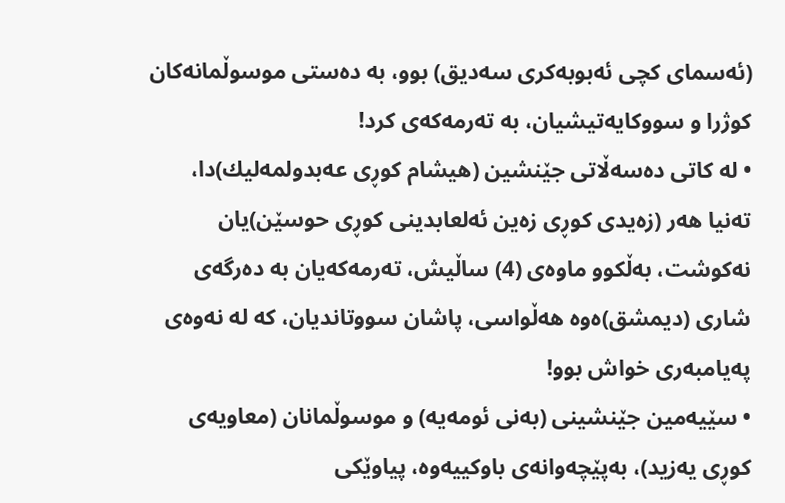(ئەسمای كچی ئەبوبەكری سەدیق) بوو، بە دەستی موسوڵمانەكان كوژرا و سووكایەتیشیان، بە تەرمەكەی كرد!
• لە كاتی دەسەڵاتی جێنشین (هیشام كوڕی عەبدولمەلیك)دا، تەنیا هەر (زەیدی كوڕی زەین ئەلعابدینی كوڕی حوسێن)یان نەكوشت، بەڵكوو ماوەی (4) ساڵیش، تەرمەكەیان بە دەرگەی شاری (دیمشق)ەوه هەڵواسی، پاشان سووتاندیان، كە لە نەوەی پەیامبەری خواش بوو!
• سێیەمین جێنشینی (بەنی ئومەیە) و موسوڵمانان (معاویەی كوڕی یەزید)، بەپێچەوانەی باوكییەوە، پیاوێكی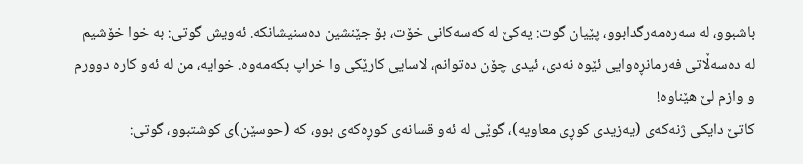باشبوو، لە سەرەمەرگدابوو، پێیان گوت: یەكێ لە كەسەكانی خۆت، بۆ جێنشین دەسنیشانكە. ئەویش گوتی: بە خوا خۆشیم لە دەسەڵاتی فەرمانڕەوایی ئێوە نەدی، ئیدی چۆن دەتوانم، لاسایی كارێكی وا خراپ بكەمەوە. خوایە، من لە ئەو كارە دوورم و وازم لێ هێناوە!
كاتێ دایكی ژنەكەی (یەزیدی كوڕی معاویە)، گوێی لە ئەو قسانەی كوڕەكەی بوو، كە (حوسێن)ی كوشتبوو، گوتی: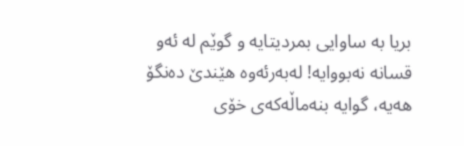بریا بە ساوایی بمردیتایە و گوێم لە ئەو قسانە نەبووایە! لەبەرئەوە هێندێ دەنگۆ هەیە، گوایە بنەماڵەكەی خۆی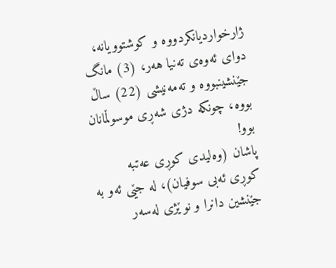ژارخواردیانكردووە و كوشتوویانە، دوای ئەوەی تەنیا هەر، (3) مانگ جێنشینبووە و تەمەنیشی (22) ساڵ بووە، چونكە دژی شەڕی موسوڵمانان بوو!
پاشان (وەلیدی كوڕی عەتبە كوڕی ئەبی سوفیان)، لە جێی ئەو بە جێنشین دانرا و نوێژی لەسەر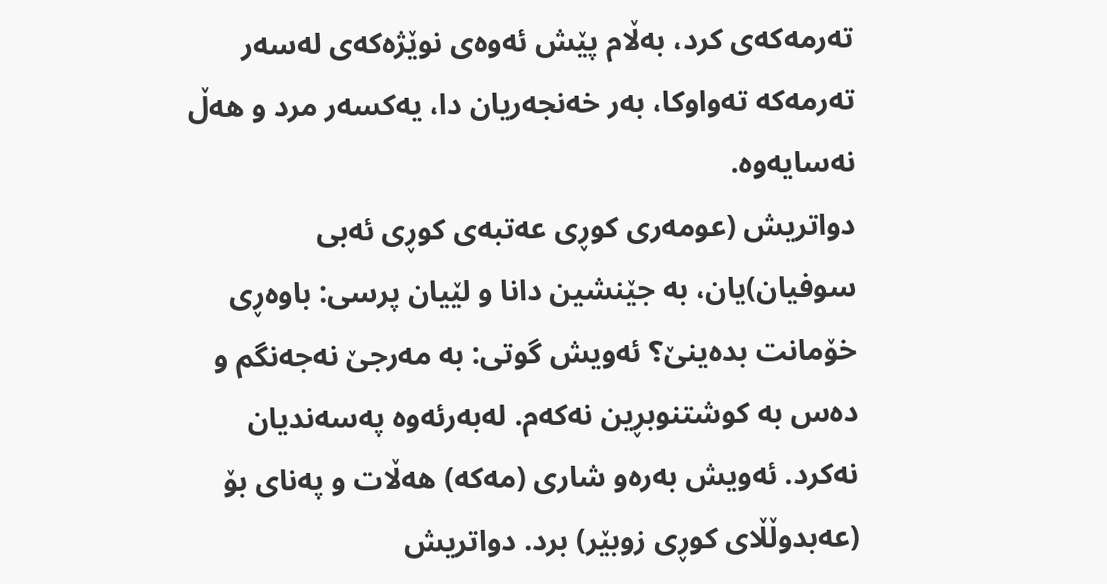تەرمەكەی كرد، بەڵام پێش ئەوەی نوێژەكەی لەسەر تەرمەكە تەواوكا، بەر خەنجەریان دا، یەكسەر مرد و هەڵ نەسایەوە.
دواتریش (عومەری كوڕی عەتبەی كوڕی ئەبی سوفیان)یان، به جێنشین دانا و لێیان پرسی: باوەڕی خۆمانت بدەینێ؟ ئەویش گوتی: بە مەرجێ نەجەنگم و دەس بە كوشتنوبڕین نەكەم. لەبەرئەوە پەسەندیان نەكرد. ئەویش بەرەو شاری (مەكە) هەڵات و پەنای بۆ (عەبدوڵڵای كوڕی زوبێر) برد. دواتریش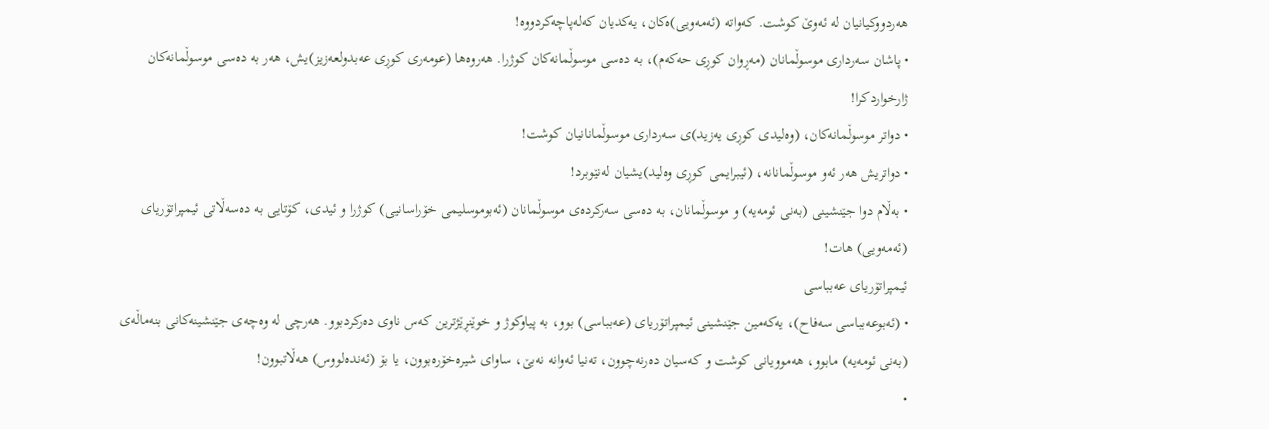هەردووكیانیان لە ئەوێ كوشت. كەواتە (ئەمەویی)ەكان، یەكدیان كەلەپاچەكردووە!
• پاشان سەرداری موسوڵمانان (مەڕوان كوڕی حەكەم)، بە دەسی موسوڵمانەكان كوژرا. هەروەها (عومەری كوڕی عەبدولعەزیز)یش، هەر بە دەسی موسوڵمانەكان ژارخواردكرا!
• دواتر موسوڵمانەكان، (وەلیدی كوڕی یەزید)ی سەرداری موسوڵمانانیان كوشت!
• دواتریش هەر ئەو موسوڵمانانە، (ئیبرایمی كوڕی وەلید)یشیان لەنێوبرد!
• بەڵام دوا جێنشینی (بەنی ئومەیە) و موسوڵمانان، بە دەسی سەركردەی موسوڵمانان (ئەبوموسلیمی خۆراسانیی) كوژرا و ئیدی، كۆتایی بە دەسەڵاتی ئیمپراتۆریای (ئەمەویی) هات!
ئیمپراتۆریای عەبباسی
• (ئەبوعەبباسی سەفاح)، یەكەمین جێنشینی ئیمپراتۆریای (عەبباسی) بوو، به پیاوكوژ و خوێنڕێژترین كەس ناوی دەركردبوو. هەرچی لە وەچەی جێنشینەكانی بنەماڵەی (بەنی ئومەیە) مابوو، هەموویانی كوشت و كەسیان دەرنەچوون، تەنیا ئەوانە نەبێ، ساوای شیرەخۆرەبوون، یا بۆ (ئەندەلووس) هەڵاتبوون!
•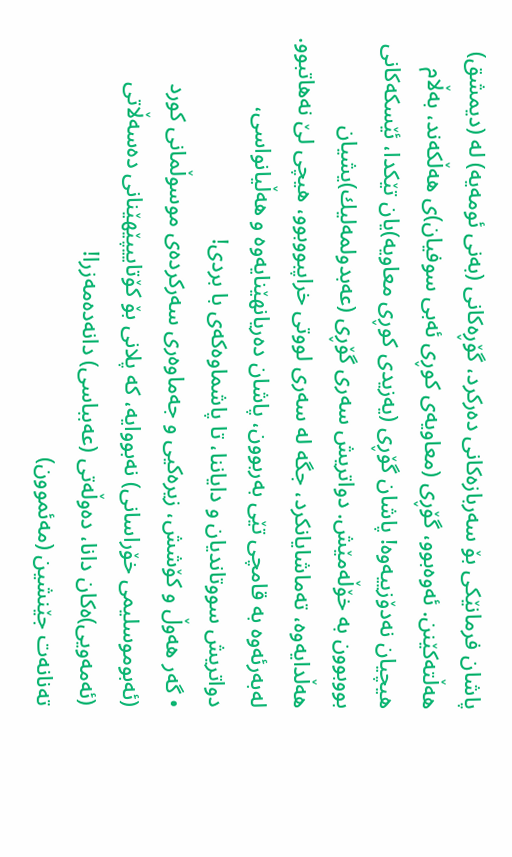پاشان فرمانێكی بۆ سەربازەكانی دەركرد، گۆڕەكانی (بەنی ئومەیە) لە (دیمشق) هەڵتەكێنن. ئەوەبوو، گۆڕی (معاویەی كوڕی ئەبی سوفیان)ی هەڵكەند، بەڵام هیچیان نەدۆزییەوە! پاشان گۆڕی (یەزیدی كوڕی معاویه)یان تێكدا، ئێسكەكانی بووبوون بە خۆڵەمێش. دواتریش سەری گۆڕی (عەبدولمەلیك)یشیان هەڵدایەوە، تەماشایانكرد، جگە لە سەری لووتی خراپبووبوو، هیچی لێ نەهاتبوو. لەبەرئەوە بە قامچی تێی بەربوون، پاشان دەریانهێنایەوە و هەڵیانواسی، دواتریش سووتاندیان و دایاننا، تا پاشماوەكەی با بردی!
• گەر هەوڵ و كۆشش، زیرەكیی و جەماوەری سەركردەی موسوڵمانی كورد (ئەبوموسلیمی خۆراسانی) نەبووایە، كە پلانی بۆ كۆتاییپێهێنانی دەسەڵاتی (ئەمەویی)ەكان دانا، دەوڵەتی (عەبباسی) دانەدەمەزرا!
تەنانەت جێنشین (مەئموون)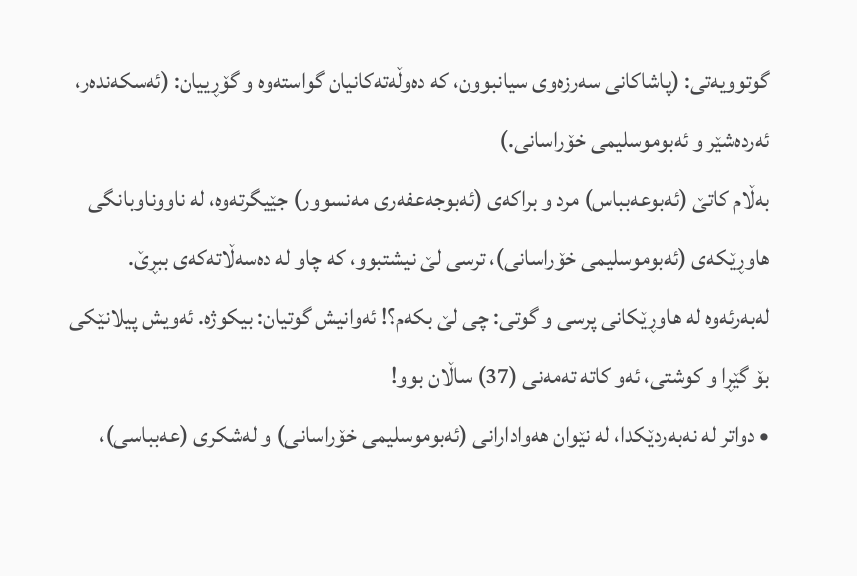گوتوویەتی: (پاشاكانی سەرزەوی سیانبوون، كە دەوڵەتەكانیان گواستەوە و گۆڕییان: (ئەسكەندەر، ئەردەشێر و ئەبوموسلیمی خۆراسانی.)
بەڵام كاتێ (ئەبوعەبباس) مرد و براكەی (ئەبوجەعفەری مەنسوور) جێیگرتەوە، لە ناووناوبانگی هاوڕێكەی (ئەبوموسلیمی خۆراسانی)، ترسی لێ نیشتبوو، كە چاو لە دەسەڵاتەكەی ببڕێ. لەبەرئەوە لە هاوڕێكانی پرسی و گوتی: چی لێ بكەم؟! ئەوانیش گوتیان: بیكوژە. ئەویش پیلانێكی بۆ گێڕا و كوشتی، ئەو كاتە تەمەنی (37) ساڵان بوو!
• دواتر لە نەبەردێكدا، لە نێوان هەوادارانی (ئەبوموسلیمی خۆراسانی) و لەشكری (عەبباسی)،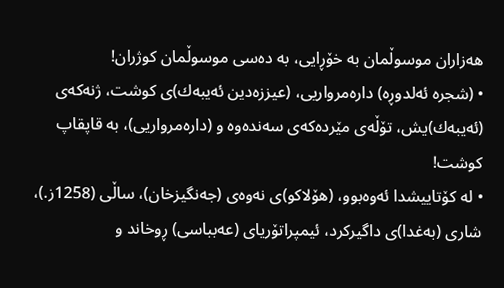هەزاران موسوڵمان بە خۆڕایی، بە دەسی موسوڵمان كوژران!
• (شجرە ئەلدوڕە) دارەمرواریی، (عیززەدین ئەیبەك)ی كوشت، ژنەكەی (ئەیبەك)یش، تۆڵەی مێردەكەی سەندەوە و (دارەمرواریی)، بە قاپقاپ كوشت!
• لە كۆتاییشدا ئەوەبوو، (هۆلاكو)ی نەوەی (جەنگیزخان)، ساڵی (1258ز.)، شاری (بەغدا)ی داگیركرد، ئیمپراتۆریای (عەبباسی) ڕوخاند و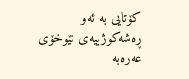كۆتایی بە ئەو ڕەشەكوژییەی نێوخۆی عەرەبە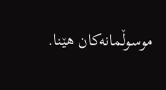موسوڵمانەكان هێنا.